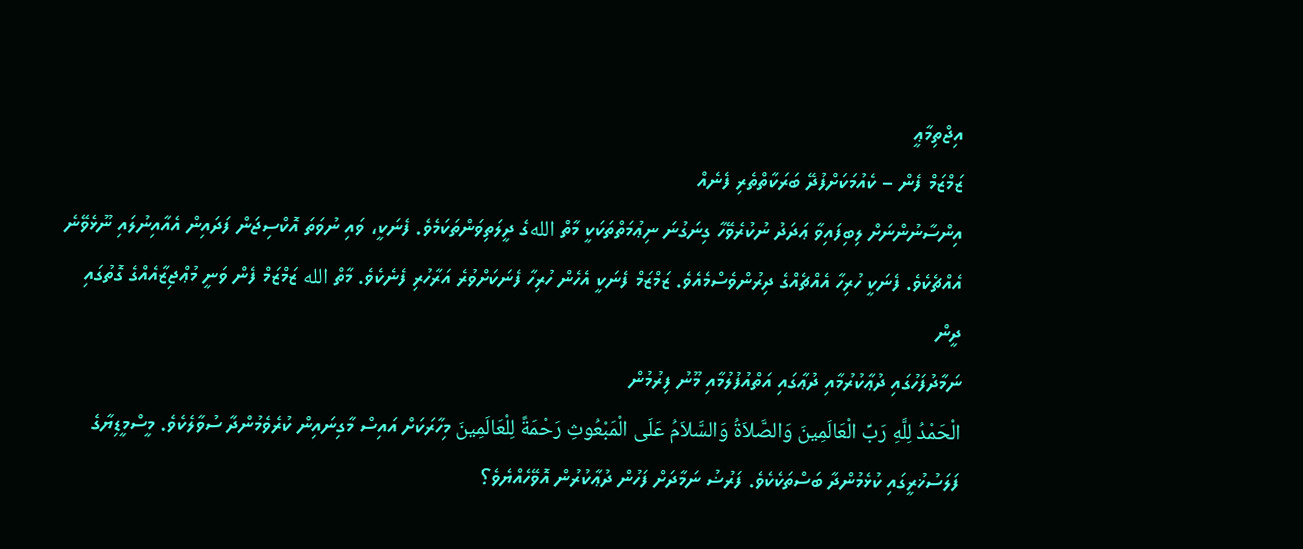އިޖްތިމާޢީ
ޒަމްޒަމް ފެން – ކެއުމަކަށްފުދޭ ބަރަކާތްތެރި ފެނެއް
އިންސާނުންނަށް ލިބިފައިވާ ޢަދަދު ނުކުރެވޭހާ ގިނަގުނަ ނިޢުމަތްތަކަކީ މާތް اللهގެ ދީލަތިވަންތަކަމެވެ. ފެނަކީ، ވައި ނުވަތަ އޮކްސިޖަން ފަދައިން އެއާއިނުލައި ނޫޅެވޭނެ އެއްޗެކެވެ. ފެނަކީ ހުރިހާ އެއްޗެއްގެ ދިރުންވެސްމެއެވެ. ޒަމްޒަމް ފެނަކީ އެހެން ހުރިހާ ފެނަކަށްވުރެ އަރާހުރި ފެނެކެވެ. މާތް الله ޒަމްޒަމް ފެން ވަނީ މުޢްޖިޒާއެއްގެ ގޮތުގައި
ދީން
ނަމާދުފަހުގައި ދުޢާކުރުމާއި ދުޢާގައި އަތްއުފުލުމާއި މޫނު ފިރުމުން
الْحَمْدُ لِلَّهِ رَبِّ الْعَالَمِينَ وَالصَّلاَةُ وَالسَّلاَمُ عَلَى الْمَبْعُوثِ رَحْمَةً لِلْعَالَمِينَ މިހާރަކަށް އައިސް މާގިނައިން ކުރެވެމުންދާ ސުވާލެކެވެ. މީސްމީޑިޔާގެ ފަލަސުޚުރީގައި ކުޅެމުންދާ ބަސްތަކެކެވެ. ފަރުޟު ނަމާދަށް ފަހުން ދުޢާކުރުން އޮވޭހެއްޔެވެ؟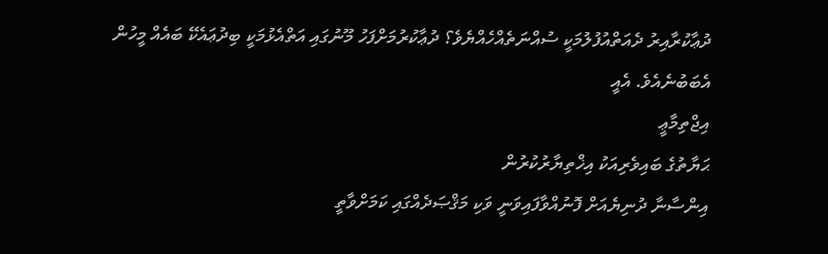ދުޢާކުރާއިރު ދެއަތްއުފުލުމަކީ ސުއްނަތެއްހެއްޔެވެ؟ ދުޢާކުރުމަށްފަހު މޫނުގައި އަތްއެޅުމަކީ ބިދުޢައެކޭ ބައެއް މީހުން އެބަބުނެއެވެ. އެއީ
އިޖްތިމާޢީ
ޙަޔާތުގެ ބައިވެރިއަކު އިޚްތިޔާރުކުރުން
އިންސާނާ ދުނިޔެއަށް ފޮނުއްވާފައިވަނީ ވަކި މަޤްޞަދެއްގައި ކަމަށްވާތީ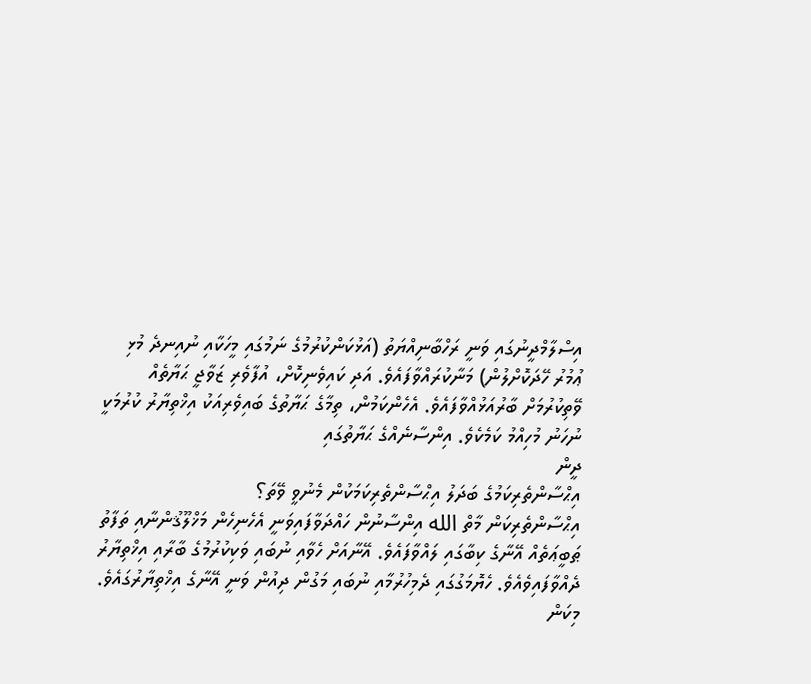އިސްލާމްދީނުގައި ވަނީ ރަހްބާނިއްޔަތު (އަޅުކަންކުރުމުގެ ނަމުގައި މީހަކާއި ނުއިނދެ މުޅި ޢުމުރު ހޭދަކޮށްލުން) މަނާކުރައްވާފައެވެ. އަދި ކައިވެނިކޮށް، އުފާވެރި ޒަވާޖީ ޙަޔާތެއް ވޭތިކުރުމަށް ބާރުއަޅުއްވާފައެވެ. އެހެންކަމުން، ތިމާގެ ޙަޔާތުގެ ބައިވެރިއަކު އިޚްތިޔާރު ކުރުމަކީ ނުހަނު މުހިއްމު ކަމެކެވެ. އިންސާނެއްގެ ޙަޔާތުގައި
ދީން
އިޙްސާންތެރިކަމުގެ ބަދަލު އިޙްސާންތެރިކަމަކުން މެނުވީ ވޭތަ؟
އިޙްސާންތެރިކަން މާތް الله އިންސާނުން ހައްދަވާފައިވަނީ އެހެނިހެން މަޚްލޫޤުންނާއި ތަފާތު ޠަބީޢަތެއް އޭނާގެ ކިބާގައި ލައްވާފައެވެ. އޭނާއަށް ހެވާއި ނުބައި ވަކިކުރުމުގެ ބާރާއި އިޚްތިޔާރު ދެއްވާފައިވެއެވެ. ހެޔޮމަގުގައި ދެމިހުރުމާއި ނުބައި މަގުން ދިއުން ވަނީ އޭނާގެ އިޚްތިޔާރުގައެވެ. މިކަން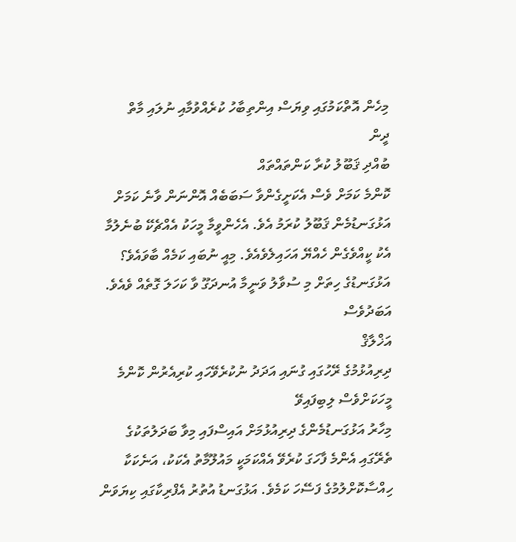މިހެން އޮތްކަމުގައި ވިޔަސް އިންތިބާހު ކުރެއްވުމާއި ނުލައި މާތް
ދީން
ބުއްދި ޤަބޫލު ކުރާ ކަންތައްތައް
ކޮންމެ ކަމަށް ވެސް އެކަށީގެންވާ ސަބަބެއް އޮންނަން ވާނެ ކަމަށް އަޅުގަނޑުމެން ޤަބޫލު ކުރަމު އެވެ. އެހެންވީމާ މީހަކު އެއްޗެކޭ ބުނެލުމާ އެކު ކީއްވެގެން ހެއްޔޭ އަހައިލެވެއެވެ. މިއީ ނުބައި ކަމެއް ބާވައެވެ؟ އަޅުގަނޑުގެ ހިތަށް މި ސުވާލު ވަނީމާ އުނދަގޫ ވާ ކަހަލަ ގޮތެއް ވެއެވެ. އަބަދުވެސް
އަޚްލާޤް
ދިރިއުޅުމުގެ ރޭހުގައި ގުނައި އަދަދު ނުކުރެވޭހައި ކުރިއެރުން ކޮންމެ މީހަކަށްވެސް ލިބިފައިވޭ
މިހާރު އަޅުގަނޑުމެންގެ ދިރިއުޅުމަށް އައިސްފައި މިވާ ބަދަލުތަކުގެ ތެރޭގައި އެންމެ ފާހަގަ ކުރެވޭ އެއްކަމަކީ މައުލޫމާތު އެކަކު، އަނެކަކާ ހިއްސާކޮށްލުމުގެ ފަސޭހަ ކަމެވެ. އަޅުގަނޑު އުތުރު އެފްރިކާގައި ކިޔަވަން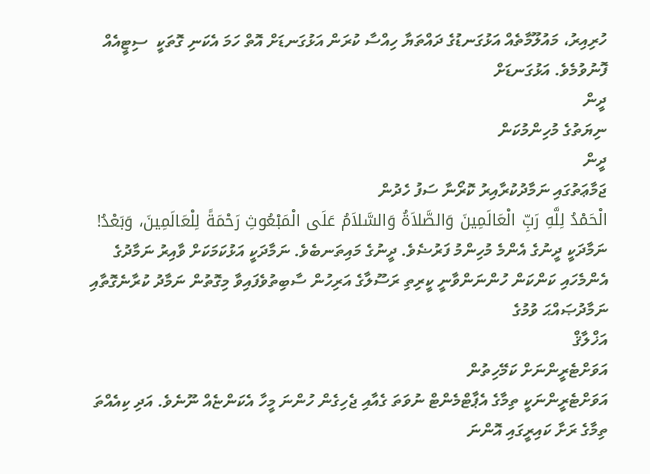ހުރިއިރު، މައުލޫމާތެއް އަޅުގަނޑުގެ ދައްތަޔާ ހިއްސާ ކުރަން އަޅުގަނޑަށް އޮތް ހަމަ އެކަނި ގޮތަކީ  ސިޓީއެއް ފޮނުވުމެވެ. އަޅުގަނޑަށް
ދީން
ނިޔަތުގެ މުހިންމުކަން
ދީން
ޖަމާޢަތުގައި ނަމާދުކުރާއިރު ކޮރޯނާ ސަފު ހެދުން
الْحَمْدُ لِلَّهِ رَبِّ الْعَالَمِينَ وَالصَّلاَةُ وَالسَّلاَمُ عَلَى الْمَبْعُوثِ رَحْمَةً لِلْعَالَمِينَ، وَبَعْدُ! ނަމާދަކީ ދީނުގެ އެންމެ މުހިންމު ފަރުޟެވެ. ދީނުގެ މައިތަނބެވެ. ނަމާދަކީ އަޅުކަމަކަށް ވާއިރު ނަމާދުގެ އެންމެހައި ކަންކަން ހުންނަންވާނީ ކީރިތި ރަސޫލާގެ އަރިހުން ސާބިތުވެފައިވާ މިގޮތުން ނަމާދު ކުރާނެގޮތާއި ނަމާދުޞައްޙަ ވުމުގެ
އަޚްލާޤް
އަވަށްޓެރީންނަށް ކަމޭހިތުން
އަވަށްޓެރީންނަކީ ތިމާގެ އެޕާޓްމެންޓް ނުވަތަ ގެއާއި ޖެހިގެން ހުންނަ މީހާ އެކަންޏެއް ނޫނެވެ. އަދި ކިއެއްތަ ތިމާގެ ރަށާ ކައިރީގައި އޮންނަ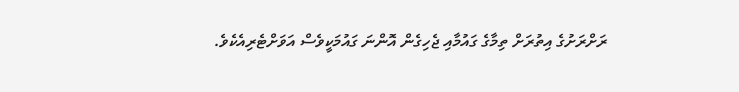ރަށްރަށުގެ އިތުރަށް ތިމާގެ ގައުމާއި ޖެހިގެން އޮންނަ ގައުމަކީވެސް އަވަށްޓެރިއެކެވެ.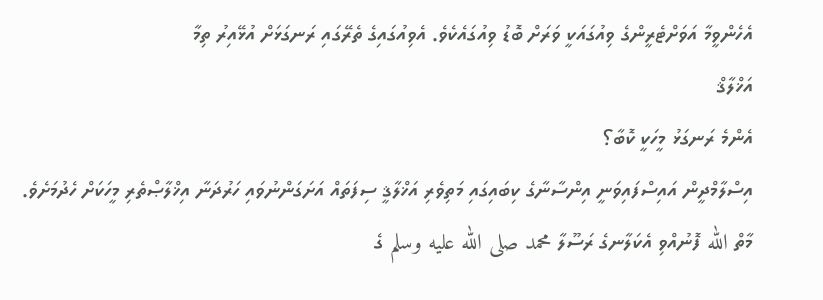އެހެންވީމާ އަވަށްޓެރީންގެ ވިއުގައަކީ ވަރަށް ބޮޑު ވިއުގައެކެވެ. އެވިއުގައިގެ ތެރޭގައި ރަނގަޅަށް އުޅޭއިރު ތިމާ
އަޚްލާޤް
އެންމެ ރަނގަޅު މީހަކީ ކޮބާ؟
އިސްލާމްދީން އައިސްފައިވަނީ އިންސާނާގެ ކިބައިގައި މަތިވެރި އަޚްލާޤީ ސިފަތައް އަށަގަންނުވައި ހަރުދަނާ އިޚްލާޞްތެރި މީހަކަށް ހެދުމަށެވެ. މާތް الله ފޮނުއްވި އެކަލާނގެ ރަސޫލާ محمد صلى الله عليه وسلم ގެ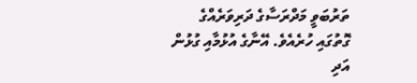ތަރުބަވީ މަދްރަސާގެ ދަރިވަރެއްގެ ގޮތުގައި ހުރެއެވެ. އޭނާގެ އުޅުމާއި ގުޅުން އަދި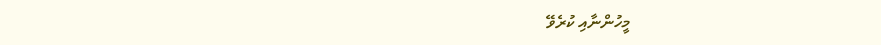މީހުންނާއި ކުރެވޭ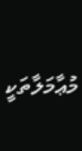މުޢާމަލާތަކީ